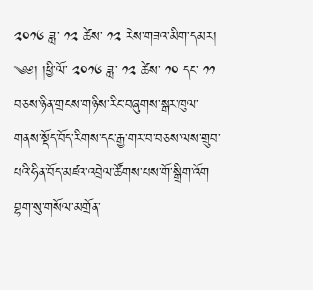༢༠༡༦ ཟླ་ ༡༢ ཚེས་ ༡༢ རེས་གཟའ་མིག་དམར།
༄༅། །ཕྱི་ལོ་ ༢༠༡༦ ཟླ་ ༡༢ ཚེས་ ༡༠ དང་ ༡༡ བཅས་ཉིན་གྲངས་གཉིས་རིང་བཞུགས་སྒར་ཁུལ་གནས་སྡོད་བོད་རིགས་དང་རྒྱ་གར་བ་བཅས་ལས་གྲུབ་པའི་ཧིན་བོད་མཛའ་འབྲེལ་ཚོགས་པས་གོ་སྒྲིག་འོག བྷག་སུ་གསོལ་མགྲོན་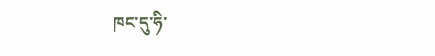ཁང་དུ་ཧི་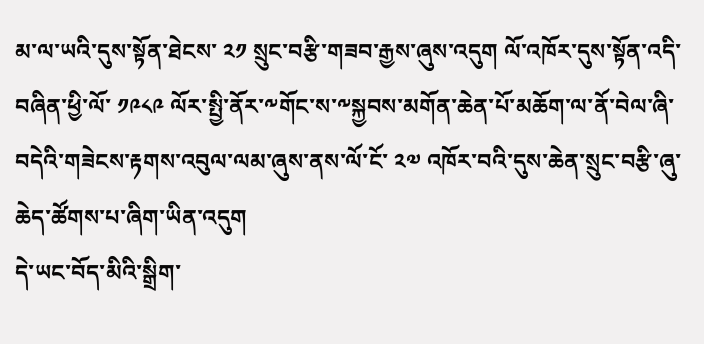མ་ལ་ཡའི་དུས་སྟོན་ཐེངས་ ༢༡ སྲུང་བརྩི་གཟབ་རྒྱས་ཞུས་འདུག ལོ་འཁོར་དུས་སྟོན་འདི་བཞིན་ཕྱི་ལོ་ ༡༩༨༩ ལོར་སྤྱི་ནོར་༸གོང་ས་༸སྐྱབས་མགོན་ཆེན་པོ་མཆོག་ལ་ནོ་བེལ་ཞི་བདེའི་གཟེངས་རྟགས་འབུལ་ལམ་ཞུས་ནས་ལོ་ངོ་ ༢༧ འཁོར་བའི་དུས་ཆེན་སྲུང་བརྩི་ཞུ་ཆེད་ཚོགས་པ་ཞིག་ཡིན་འདུག
དེ་ཡང་བོད་མིའི་སྒྲིག་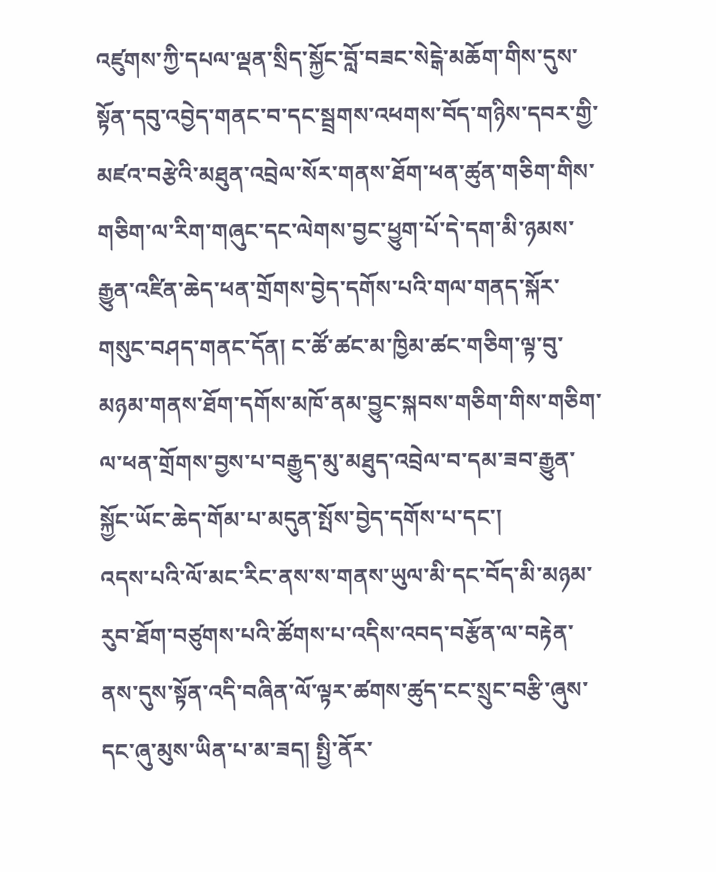འཛུགས་ཀྱི་དཔལ་ལྡན་སྲིད་སྐྱོང་བློ་བཟང་སེངྒེ་མཆོག་གིས་དུས་སྟོན་དབུ་འབྱེད་གནང་བ་དང་སྦྲགས་འཕགས་བོད་གཉིས་དབར་གྱི་མཛའ་བརྩེའི་མཐུན་འབྲེལ་སོར་གནས་ཐོག་ཕན་ཚུན་གཅིག་གིས་གཅིག་ལ་རིག་གཞུང་དང་ལེགས་བྱང་ཕྱུག་པོ་དེ་དག་མི་ཉམས་རྒྱུན་འཛིན་ཆེད་ཕན་གྲོགས་བྱེད་དགོས་པའི་གལ་གནད་སྐོར་གསུང་བཤད་གནང་དོན། ང་ཚོ་ཚང་མ་ཁྱིམ་ཚང་གཅིག་ལྟ་བུ་མཉམ་གནས་ཐོག་དགོས་མཁོ་ནམ་བྱུང་སྐབས་གཅིག་གིས་གཅིག་ལ་ཕན་གྲོགས་བྱས་པ་བརྒྱུད་མུ་མཐུད་འབྲེལ་བ་དམ་ཟབ་རྒྱུན་སྐྱོང་ཡོང་ཆེད་གོམ་པ་མདུན་སྤོས་བྱེད་དགོས་པ་དང་།
འདས་པའི་ལོ་མང་རིང་ནས་ས་གནས་ཡུལ་མི་དང་བོད་མི་མཉམ་རུབ་ཐོག་བཙུགས་པའི་ཚོགས་པ་འདིས་འབད་བརྩོན་ལ་བརྟེན་ནས་དུས་སྟོན་འདི་བཞིན་ལོ་ལྟར་ཚགས་ཚུད་ངང་སྲུང་བརྩི་ཞུས་དང་ཞུ་མུས་ཡིན་པ་མ་ཟད། སྤྱི་ནོར་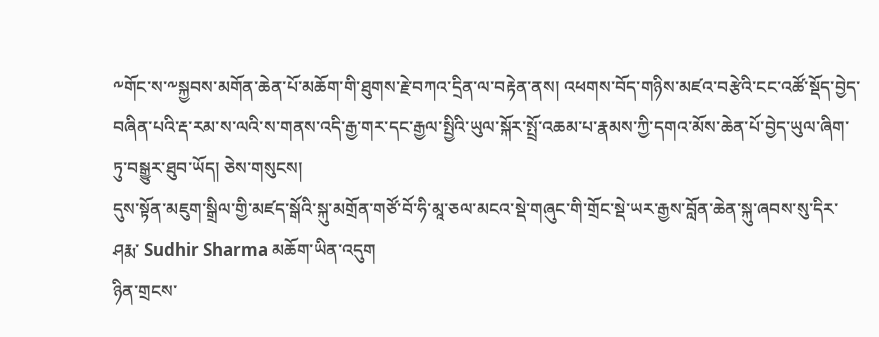༸གོང་ས་༸སྐྱབས་མགོན་ཆེན་པོ་མཆོག་གི་ཐུགས་རྗེ་བཀའ་དྲིན་ལ་བརྟེན་ནས། འཕགས་བོད་གཉིས་མཛའ་བརྩེའི་ངང་འཚོ་སྡོད་བྱེད་བཞིན་པའི་རྡ་རམ་ས་ལའི་ས་གནས་འདི་རྒྱ་གར་དང་རྒྱལ་སྤྱིའི་ཡུལ་སྐོར་སྤྲོ་འཆམ་པ་རྣམས་ཀྱི་དགའ་མོས་ཆེན་པོ་བྱེད་ཡུལ་ཞིག་ཏུ་བསྒྱུར་ཐུབ་ཡོད། ཅེས་གསུངས།
དུས་སྟོན་མཇུག་སྒྲིལ་གྱི་མཛད་སྒོའི་སྐུ་མགྲོན་གཙོ་བོ་ཧི་མཱ་ཅལ་མངའ་སྡེ་གཞུང་གི་གྲོང་སྡེ་ཡར་རྒྱས་བློན་ཆེན་སྐུ་ཞབས་སུ་དིར་ཤརྨ་ Sudhir Sharma མཆོག་ཡིན་འདུག
ཉིན་གྲངས་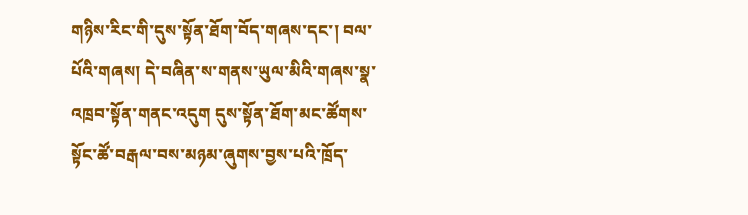གཉིས་རིང་གི་དུས་སྟོན་ཐོག་བོད་གཞས་དང་། བལ་པོའི་གཞས། དེ་བཞིན་ས་གནས་ཡུལ་མིའི་གཞས་སྣ་འཁྲབ་སྟོན་གནང་འདུག དུས་སྟོན་ཐོག་མང་ཚོགས་སྟོང་ཚོ་བརྒལ་བས་མཉམ་ཞུགས་བྱས་པའི་ཁྲོད་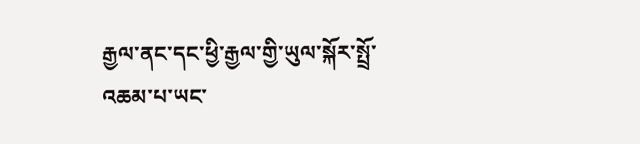རྒྱལ་ནང་དང་ཕྱི་རྒྱལ་གྱི་ཡུལ་སྐོར་སྤྲོ་འཆམ་པ་ཡང་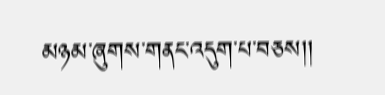མཉམ་ཞུགས་གནང་འདུག་པ་བཅས།།